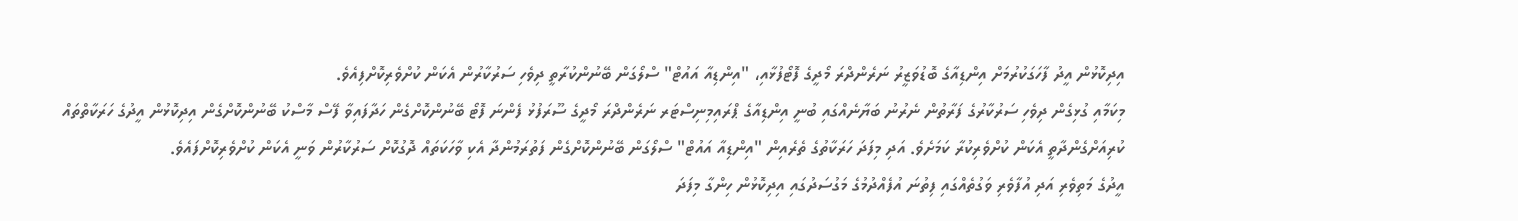އިދިކޮޅުން އީދު ފާހަގަކުރުމަށް އިންޑިއާގެ ބޮޑުވަޒީރު ނަރެންދްރަ މޯދީގެ ފޮޓޯފުޅާއި، "އިންޑިއާ އައުޓް" ސްލޯގަން ބޭނުންކުރާތީ ދިވެހި ސަރުކާރުން އެކަން ކުށްވެރިކޮށްފިއެވެ.
މިކަމާއި ގުޅިގެން ދިވެހި ސަރުކާރުގެ ފަރާތުން ނެރުނު ބަޔާނެއްގައި ބުނީ އިންޑިއާގެ ޕްރައިމިނިސްޓަރ ނަރެންދްރަ މޯދީގެ ސޫރަފުޅު ފެންނަ ފޮޓޯ ބޭނުންކޮށްގެން ހަދާފައިވާ ފޭސް މާސްކު ބޭނުންކޮށްގެން އިދިކޮޅުން އީދުގެ ހަރަކާތްތައް ކުރިއަށްގެންދާތީ އެކަން ކުށްވެރިކުރާ ކަމަށެވެ. އަދި މިފަދަ ހަރަކާތުގެ ތެރެއިން "އިންޑިއާ އައުޓް" ސްލޯގަން ބޭނުންކޮށްގެން ފަތުރަމުންދާ އެކި ވާހަކަތައް ދޮގުކޮށް ސަރުކާރުން ވަނީ އެކަން ކުށްވެރިކޮށްފައެވެ.
އީދުގެ މަތިވެރި އަދި އުފާވެރި ވަގުތެއްގައި ފިތުނަ އުފެއްދުމުގެ މަގުސަދުގައި އިދިކޮޅުން ހިންގާ މިފަދަ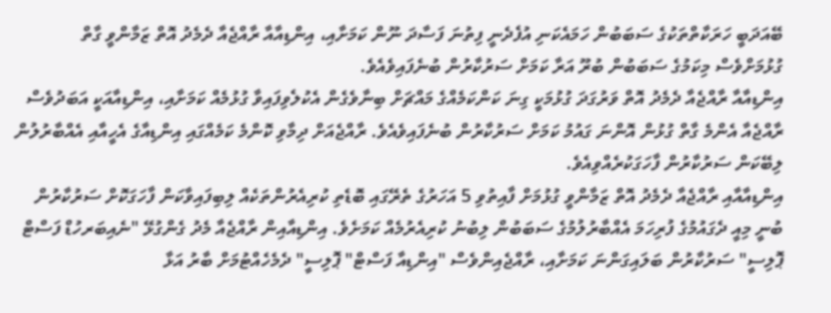ބޭއަދަބީ ހަރަކާތްތަކުގެ ސަބަބުން ހަމައެކަނި އުފެދެނީ ފިތުނަ ފަސާދަ ނޫން ކަމަށާއި، އިންޑިއާއާ ރާއްޖެއާ ދެމެދު އޮތް ޒަމާންވީ ގާތް ގުޅުމަށްވެސް މިކަމުގެ ސަބަބުން ބުރޫ އަރާ ކަމަށް ސަރުކާރުން ބުނެފައިވެއެވެ.
އިންޑިއާއާ ރާއްޖެއާ ދެމެދު އޮތް ވަރުގަދަ ގުޅުމަކީ ގިނަ ކަންކަމެއްގެ މައްޗަށް ބިނާވެގެން އެކުލެވިފައިވާ ގުޅުމެއް ކަމަށާއި، އިންޑިއާއަކީ އަބަދުވެސް ރާއްޖެއާ އެންމެ ގާތް ގުޅުން އޮންނަ ގައުމު ކަމަށް ސަރުކާރުން ބުނެފައިވެއެވެ. ރާއްޖެއަށް ދިމާވި ކޮންމެ ކަމެއްގައި އިންޑިއާގެ އެހީއާއި އެއްބާރުލުން ލިބޭކަން ސަރުކާރުން ފާހަގަކުރެއްވިއެވެ.
އިންޑިއާއާއި ރާއްޖެއާ ދެމެދު އޮތް ޒަމާންވީ ގުޅުމަށް ފާއިތުވި 5 އަހަރުގެ ތެރޭގައި ބޮޑެތި ކުރިއެރުންތަކެއް ލިބިފައިވާކަން ފާހަގަކޮށް ސަރުކާރުން ބުނީ މިއީ ދެގައުމުގެ ފުރިހަމަ އެއްބާރުލުމުގެ ސަބަބުން ލިބުނު ކުރިއެރުމެއް ކަމަށެވެ. އިންޑިއާއިން ރާއްޖެއާ މެދު ގެންގުޅޭ "ނެއިބަރހުޑް ފަސްޓް ޕޮލިސީ" ސަރުކާރުން ބަލައިގަންނަ ކަމަށާއި، ރާއްޖެއިންވެސް "އިންޑިއާ ފަސްޓް" ޕޮލިސީ" ދެމެހެއްޓުމަށް ބާރު އަޅާ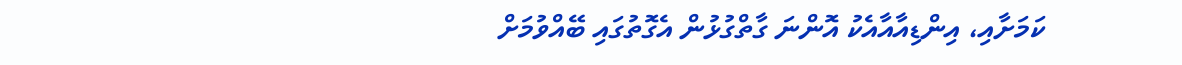ކަމަށާއި، އިންޑިއާއާއެކު އޮންނަ ގާތްގުޅުން އެގޮތުގައި ބޭއްވުމަށް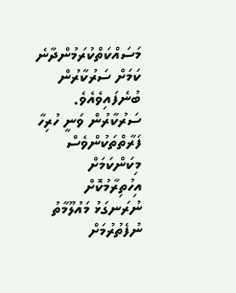މަސައްކަތްކުރަމުންދާނެ ކަމަށް ސަރުކާރުން ބުނެފައިވެއެވެ.
ސަރުކާރުން ވަނީ ހުރިހާ ފަރާތްތަކުންވެސް މިކަންކަމަށް އިހުތިރާމުކޮށް ނުރަނގަޅު މައުލޫމާތު ނުފެތުރުމަށް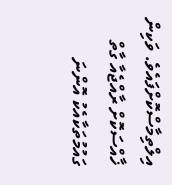އިލްތިމާސްކޮށްފައެވެ. ވަކިން ޚާއްސަކޮށް ރާއްޖެއާ ގާތް ގައުމުތަކާއެކު އޮންނަ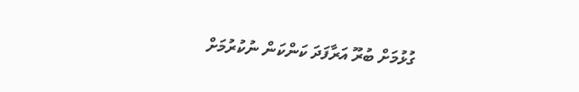ގުޅުމަށް ބުރޫ އަރާފަދަ ކަންކަން ނުކުރުމަށް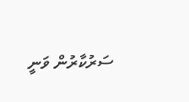ސަރުކާރުން ވަނީ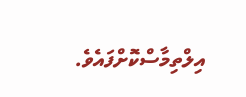އިލްތިމާސްކޮށްފައެވެ.